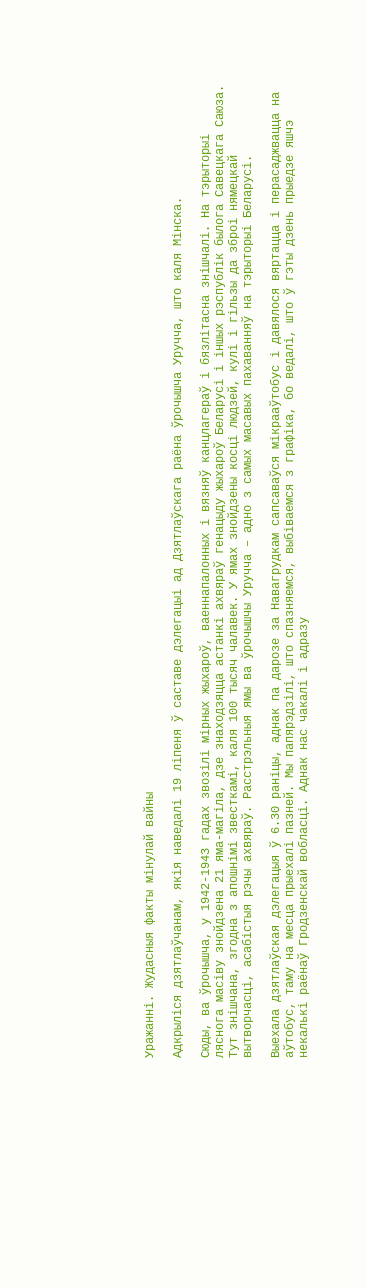Уражанні. Жудасныя факты мінулай вайны

Адкрыліся дзятлаўчанам, якія наведалі 19 ліпеня ў саставе дэлегацыі ад Дзятлаўскага раёна ўрочышча Уручча, што каля Мінска.

Сюды, ва ўрочышча, у 1942-1943 гадах звозілі мірных жыхароў, ваеннапалонных і вязняў канцлагераў і бязлітасна знішчалі. На тэрыторыі ляснога масіву знойдзена 21 яма-магіла, дзе знаходзяцца астанкі ахвяраў генацыду жыхароў Беларусі і іншых рэспублік былога Савецкага Саюза. Тут знішчана, згодна з апошнімі звесткамі, каля 100 тысяч чалавек. У ямах знойдзены косці людзей, кулі і гільзы да зброі нямецкай вытворчасці, асабістыя рэчы ахвяраў. Расстрэльныя ямы ва ўрочышчы Уручча – адно з самых масавых пахаванняў на тэрыторыі Беларусі.

Выехала дзятлаўская дэлегацыя ў 6.30 раніцы, аднак па дарозе за Навагрудкам сапсаваўся мікрааўтобус і давялося вяртацца і перасаджвацца на аўтобус, таму на месца прыехалі пазней. Мы папярэдзілі, што спазняемся, выбіваемся з графіка, бо ведалі, што ў гэты дзень прыедзе яшчэ некалькі раёнаў Гродзенскай вобласці. Аднак нас чакалі і адразу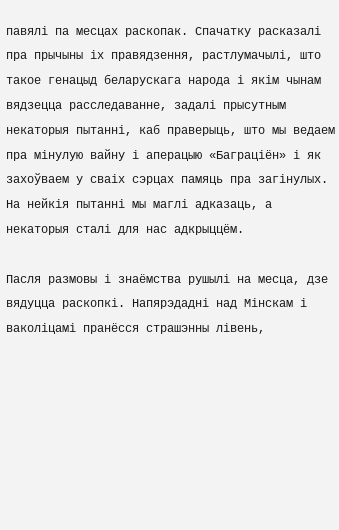павялі па месцах раскопак. Спачатку расказалі пра прычыны іх правядзення, растлумачылі, што такое генацыд беларускага народа і якім чынам вядзецца расследаванне, задалі прысутным некаторыя пытанні, каб праверыць, што мы ведаем пра мінулую вайну і аперацыю «Баграціён» і як захоўваем у сваіх сэрцах памяць пра загінулых. На нейкія пытанні мы маглі адказаць, а некаторыя сталі для нас адкрыццём.

Пасля размовы і знаёмства рушылі на месца, дзе вядуцца раскопкі. Напярэдадні над Мінскам і ваколіцамі пранёсся страшэнны лівень,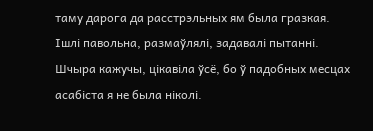таму дарога да расстрэльных ям была гразкая. Ішлі павольна, размаўлялі, задавалі пытанні. Шчыра кажучы, цікавіла ўсё, бо ў падобных месцах асабіста я не была ніколі.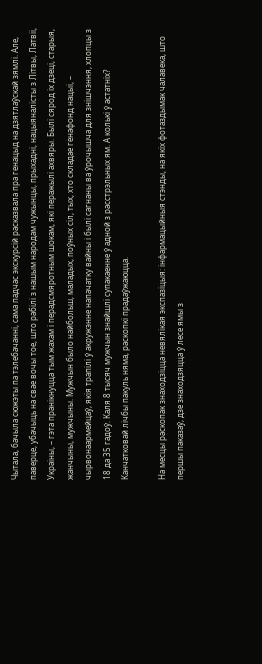Чытала, бачыла сюжэты па тэлебачанні, сама падчас экскурсій расказвала пра генацыд на дзятлаўскай зямлі. Але, паверце, убачыць на свае вочы тое, што рабілі з нашым народам чужынцы, прыхадні, нацыяналісты з Літвы, Латвіі, Украіны, – гэта пранікнуцца тым жахам і перадсмяротным шокам, які перажылі ахвяры. Былі сярод іх дзеці, старыя, жанчыны, мужчыны. Мужчын было найбольш, маладых, поўных сіл, тых, хто складае генафонд нацыі, – чырвонаармейцаў, якія трапілі ў акружэнне напачатку вайны і былі сагнаны ва ўрочышча для знішчэння, хлопцы з 18 да 35 гадоў. Каля 8 тысяч мужчын знайшлі супакаенне ў адной з расстрэльных ям. А колькі ў астатніх? Канчатковай лічбы пакуль няма, раскопкі прадаўжаюцца.

На месцы раскопак знаходзіцца невялікая экспазіцыя: інфармацыйныя стэнды, на якіх фотаздымак чалавека, што першы паказаў, дзе знаходзяцца ў лесе ямы з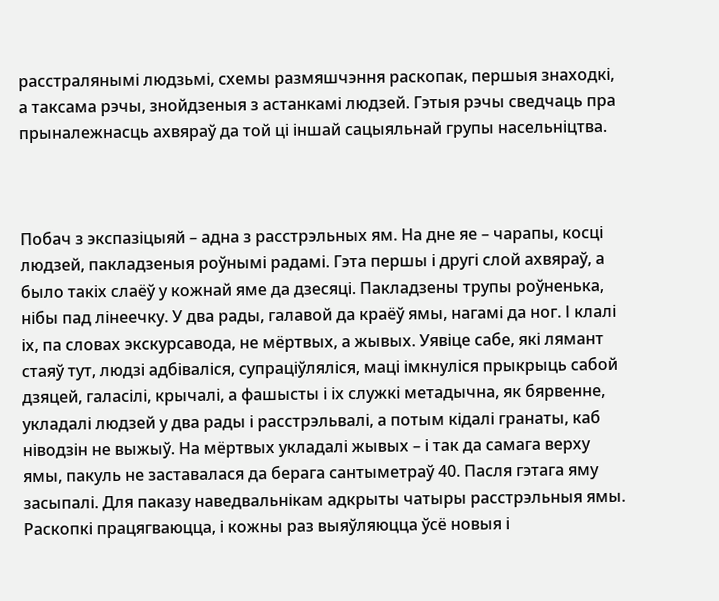расстралянымі людзьмі, схемы размяшчэння раскопак, першыя знаходкі, а таксама рэчы, знойдзеныя з астанкамі людзей. Гэтыя рэчы сведчаць пра прыналежнасць ахвяраў да той ці іншай сацыяльнай групы насельніцтва.



Побач з экспазіцыяй – адна з расстрэльных ям. На дне яе – чарапы, косці людзей, пакладзеныя роўнымі радамі. Гэта першы і другі слой ахвяраў, а было такіх слаёў у кожнай яме да дзесяці. Пакладзены трупы роўненька, нібы пад лінеечку. У два рады, галавой да краёў ямы, нагамі да ног. І клалі іх, па словах экскурсавода, не мёртвых, а жывых. Уявіце сабе, які лямант стаяў тут, людзі адбіваліся, супраціўляліся, маці імкнуліся прыкрыць сабой дзяцей, галасілі, крычалі, а фашысты і іх служкі метадычна, як бярвенне, укладалі людзей у два рады і расстрэльвалі, а потым кідалі гранаты, каб ніводзін не выжыў. На мёртвых укладалі жывых – і так да самага верху ямы, пакуль не заставалася да берага сантыметраў 40. Пасля гэтага яму засыпалі. Для паказу наведвальнікам адкрыты чатыры расстрэльныя ямы. Раскопкі працягваюцца, і кожны раз выяўляюцца ўсё новыя і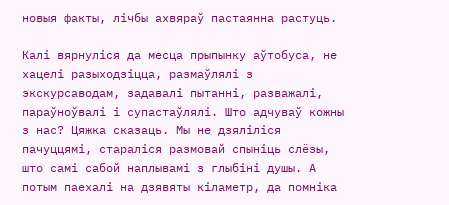новыя факты, лічбы ахвяраў пастаянна растуць.

Калі вярнуліся да месца прыпынку аўтобуса, не хацелі разыходзіцца, размаўлялі з экскурсаводам, задавалі пытанні, разважалі, параўноўвалі і супастаўлялі. Што адчуваў кожны з нас? Цяжка сказаць. Мы не дзяліліся пачуццямі, стараліся размовай спыніць слёзы, што самі сабой наплывамі з глыбіні душы. А потым паехалі на дзявяты кіламетр, да помніка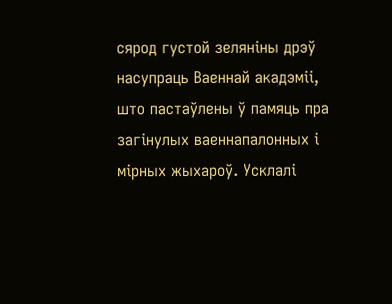сярод густой зеляніны дрэў насупраць Ваеннай акадэміі, што пастаўлены ў памяць пра загінулых ваеннапалонных і мірных жыхароў. Усклалі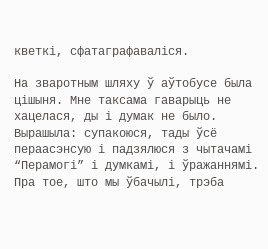кветкі, сфатаграфаваліся.

На зваротным шляху ў аўтобусе была цішыня. Мне таксама гаварыць не хацелася, ды і думак не было. Вырашыла: супакоюся, тады ўсё пераасэнсую і падзялюся з чытачамі “Перамогі” і думкамі, і ўражаннямі. Пра тое, што мы ўбачылі, трэба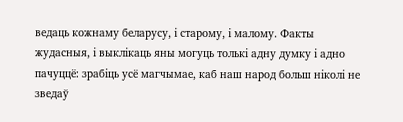ведаць кожнаму беларусу, і старому, і малому. Факты жудасныя, і выклікаць яны могуць толькі адну думку і адно пачуццё: зрабіць усё магчымае, каб наш народ больш ніколі не зведаў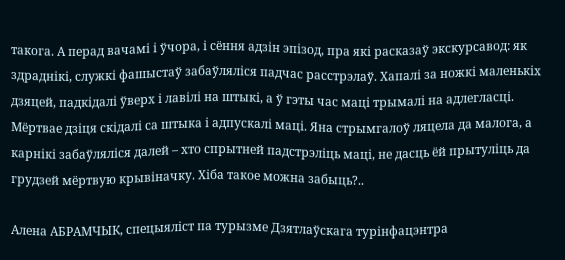такога. А перад вачамі і ўчора, і сёння адзін эпізод, пра які расказаў экскурсавод: як здраднікі, служкі фашыстаў забаўляліся падчас расстрэлаў. Хапалі за ножкі маленькіх дзяцей, падкідалі ўверх і лавілі на штыкі, а ў гэты час маці трымалі на адлегласці. Мёртвае дзіця скідалі са штыка і адпускалі маці. Яна стрымгалоў ляцела да малога, а карнікі забаўляліся далей – хто спрытней падстрэліць маці, не дасць ёй прытуліць да грудзей мёртвую крывіначку. Хіба такое можна забыць?..

Алена АБРАМЧЫК, спецыяліст па турызме Дзятлаўскага турінфацэнтра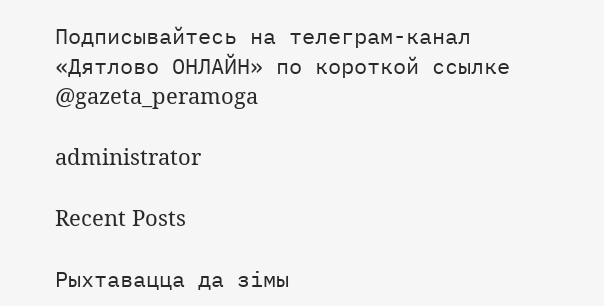Подписывайтесь на телеграм-канал «Дятлово ОНЛАЙН» по короткой ссылке @gazeta_peramoga

administrator

Recent Posts

Рыхтавацца да зімы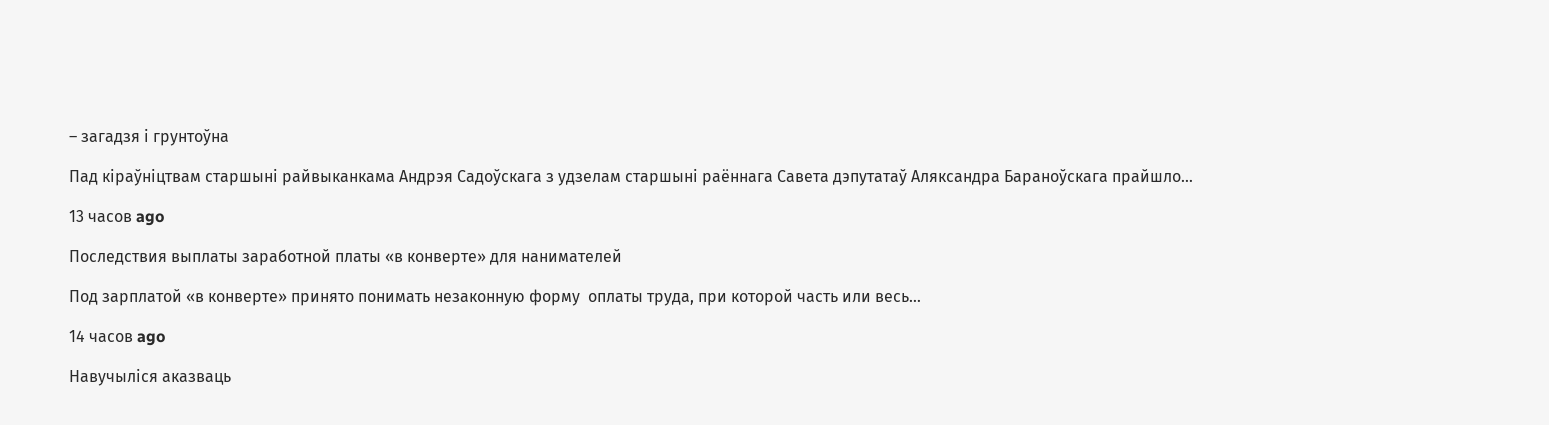– загадзя і грунтоўна

Пад кіраўніцтвам старшыні райвыканкама Андрэя Садоўскага з удзелам старшыні раённага Савета дэпутатаў Аляксандра Бараноўскага прайшло…

13 часов ago

Последствия выплаты заработной платы «в конверте» для нанимателей

Под зарплатой «в конверте» принято понимать незаконную форму  оплаты труда, при которой часть или весь…

14 часов ago

Навучыліся аказваць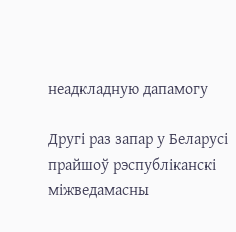неадкладную дапамогу

Другі раз запар у Беларусі прайшоў рэспубліканскі міжведамасны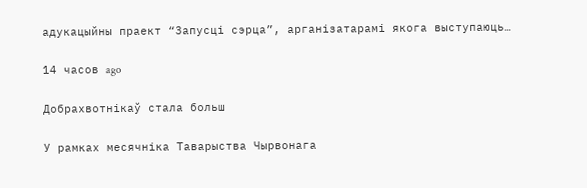адукацыйны праект “Запусці сэрца”, арганізатарамі якога выступаюць…

14 часов ago

Добрахвотнікаў стала больш

У рамках месячніка Таварыства Чырвонага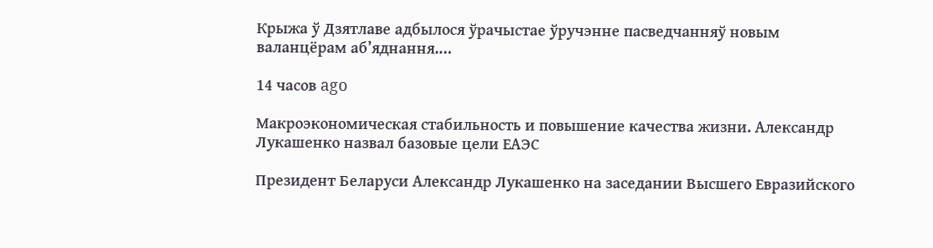Крыжа ў Дзятлаве адбылося ўрачыстае ўручэнне пасведчанняў новым валанцёрам аб’яднання.…

14 часов ago

Макроэкономическая стабильность и повышение качества жизни. Александр Лукашенко назвал базовые цели ЕАЭС

Президент Беларуси Александр Лукашенко на заседании Высшего Евразийского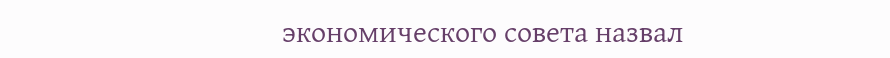экономического совета назвал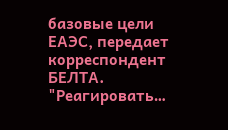базовые цели ЕАЭС, передает корреспондент БЕЛТА. "Реагировать…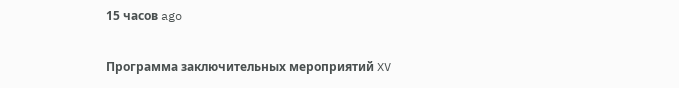15 часов ago

Программа заключительных мероприятий XV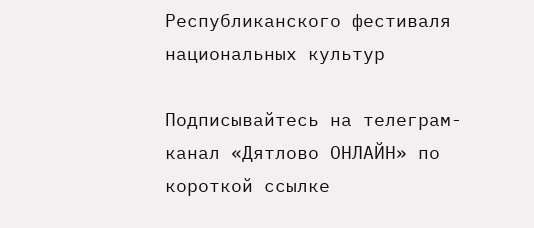Республиканского фестиваля национальных культур

Подписывайтесь на телеграм-канал «Дятлово ОНЛАЙН» по короткой ссылке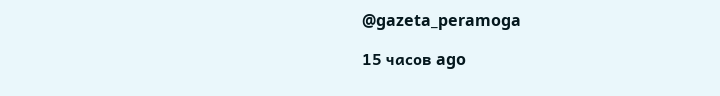@gazeta_peramoga

15 часов ago